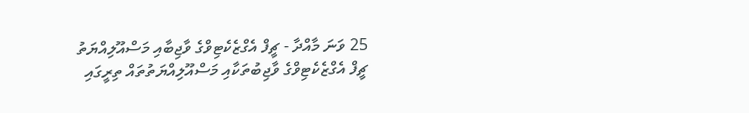25 ވަނަ މާއްދާ - ޗީފް އެގްޒެކެޓިވްގެ ވާޖިބާއި މަސްއޫލިއްޔަތު
ޗީފް އެގްޒެކެޓިވްގެ ވާޖިބުތަކާއި މަސްއޫލިއްޔަތުތައް ތިރީގައި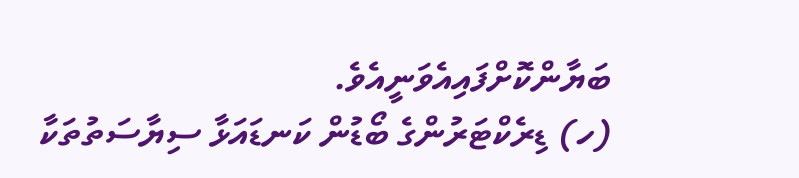ބަޔާންކޮށްފައިއެވަނީއެވެ.
(ހ) ޑިރެކްޓަރުންގެ ބޯޑުން ކަނޑައަޅާ ސިޔާސަތުތަކާ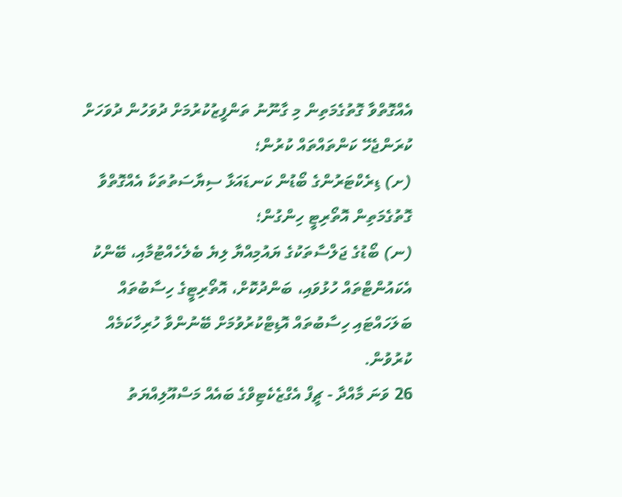އެއްގޮތްވާ ގޮތުގެމަތިން މި ގާނޫނު ތަންފީޒުކުރުމަށް ދުވަހުން ދުވަހަށް ކުރަންޖެހޭ ކަންތައްތައް ކުރުން؛
(ށ) ޑިރެކްޓަރުންގެ ބޯޑުން ކަނޑައަޅާ ސިޔާސަތުތަކާ އެއްގޮތްވާ ގޮތުގެމަތިން އޮތޯރިޓީ ހިންގުން؛
(ނ) ބޯޑުގެ ޖަލްސާތަކުގެ ޔައުމިއްޔާ ލިޔެ ބެލެހެއްޓުމާއި، ބޭންކު އެކައުންޓްތައް ހުޅުވައި، ބަންދުކޮށް، އޮތޯރިޓީގެ ހިސާބުތައް ބަލަހައްޓައި ހިސާބުތައް އޮޑިޓްކުރުވުމަށް ބޭނުންވާ ހުރިހާކަމެއް ކުރުވުން.
26 ވަނަ މާއްދާ - ޗީފް އެގްޒެކެޓިވްގެ ބައެއް މަސްއޫލިއްޔަތު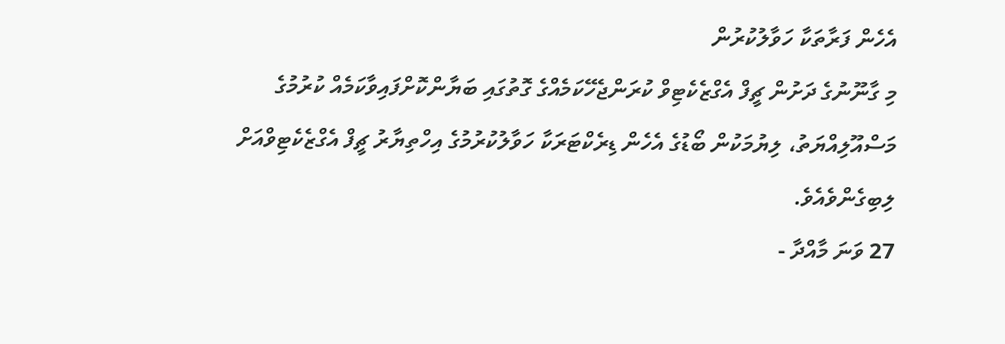އެހެން ފަރާތަކާ ހަވާލުކުރުން
މި ގާނޫނުގެ ދަށުން ޗީފް އެގްޒެކެޓިވް ކުރަންޖެހޭކަމެއްގެ ގޮތުގައި ބަޔާންކޮށްފައިވާކަމެއް ކުރުމުގެ މަސްއޫލިއްޔަތު، ލިޔުމަކުން ބޯޑުގެ އެހެން ޑިރެކްޓަރަކާ ހަވާލުކުރުމުގެ އިހްތިޔާރު ޗީފް އެގްޒެކެޓިވްއަށް ލިބިގެންވެއެވެ.
27 ވަނަ މާއްދާ -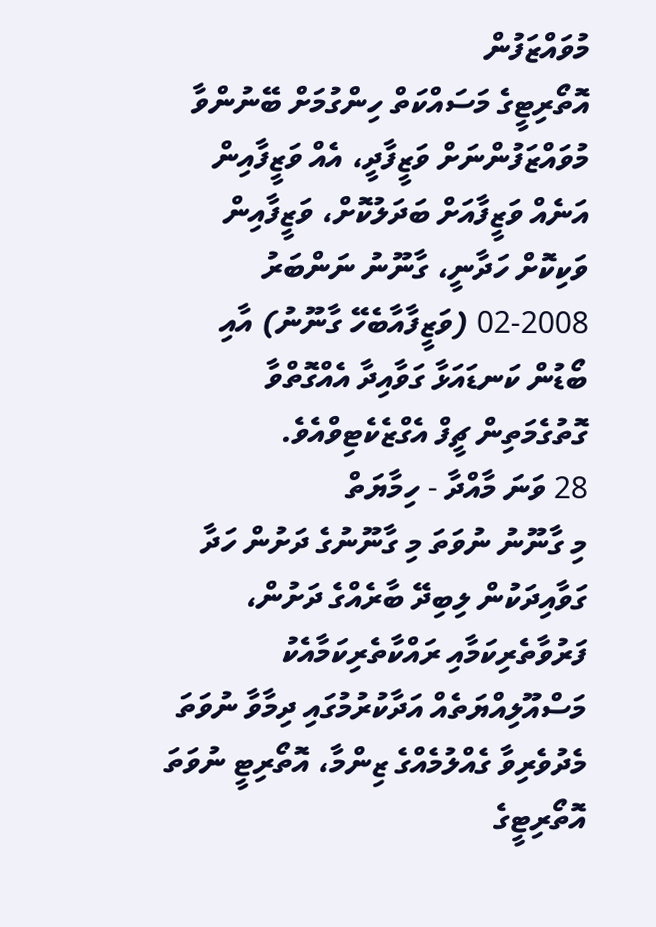މުވައްޒަފުން
އޮތޯރިޓީގެ މަސައްކަތް ހިންގުމަށް ބޭނުންވާ މުވައްޒަފުންނަށް ވަޒީފާދީ، އެއް ވަޒީފާއިން އަނެއް ވަޒީފާއަށް ބަދަލުކޮށް، ވަޒީފާއިން ވަކިކޮށް ހަދާނީ، ގާނޫނު ނަންބަރު 2008-02 (ވަޒީފާއާބެހޭ ގާނޫނު) އާއި ބޯޑުން ކަނޑައަޅާ ގަވާއިދާ އެއްގޮތްވާ ގޮތުގެމަތިން ޗީފް އެގްޒެކެޓިވްއެވެ.
28 ވަނަ މާއްދާ - ހިމާޔަތް
މި ގާނޫނު ނުވަތަ މި ގާނޫނުގެ ދަށުން ހަދާ ގަވާއިދަކުން ލިބިދޭ ބާރެއްގެ ދަށުން، ފަރުވާތެރިކަމާއި ރައްކާތެރިކަމާއެކު މަސްއޫލިއްޔަތެއް އަދާކުރުމުގައި ދިމާވާ ނުވަތަ މެދުވެރިވާ ގެއްލުމެއްގެ ޒިންމާ، އޮތޯރިޓީ ނުވަތަ އޮތޯރިޓީގެ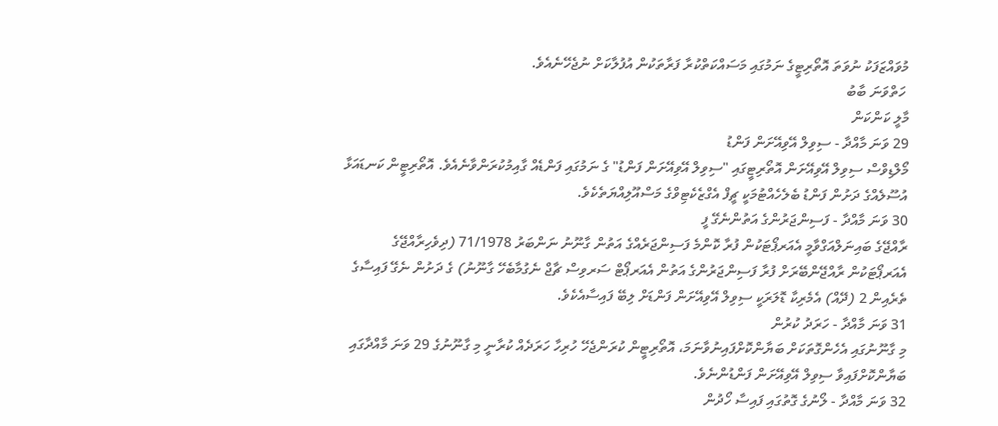މުވައްޒަފަކު ނުވަތަ އޮތޯރިޓީގެ ނަމުގައި މަސައްކަތްކުރާ ފަރާތަކުން އުފުލާކަށް ނުޖެހޭނެއެވެ.
 ހަތްވަނަ ބާބު
މާލީ ކަންކަން
29 ވަނަ މާއްދާ - ސިވިލް އޭވިއޭށަން ފަންޑު
މޯލްޑިވްސް ސިވިލް އޭވިއޭށަން އޮތޯރިޓީގައި "ސިވިލް އޭވިއޭށަން ފަންޑު" ގެ ނަމުގައި ފަންޑެއް ގާއިމުކުރަންވާނެއެވެ. އޮތޯރިޓީން ކަނޑައަޅާ އުސޫލެއްގެ ދަށުން ފަންޑު ބެލެހެއްޓުމަކީ ޗީފް އެގްޒެކެޓިވްގެ މަސްއޫލިއްޔަތެކެވެ.
30 ވަނަ މާއްދާ - ފަސިންޖަރުންގެ އަތުންނެގޭ ފީ
ރާއްޖޭގެ ބައިނަލްއަގްވާމީ އެއަރޕޯޓަކުން ފުރާ ކޮންމެ ފަސިންޖަރެއްގެ އަތުން ގާނޫނު ނަންބަރު 71/1978 (ދިވެހިރާއްޖޭގެ އެއަރޕޯޓަކުން ރާއްޖޭންބޭރަށް ފުރާ ފަސިންޖަރުންގެ އަތުން އެއަރޕޯޓް ސަރވިސް ޗާޖް ނެގުމާބެހޭ ގާނޫނު) ގެ ދަށުން ނެގޭ ފައިސާގެ ތެރެއިން 2 (ދޭއް) އެމެރިކާ ޑޮލަރަކީ ސިވިލް އޭވިއޭށަން ފަންޑަށް ލިބޭ ފައިސާއެކެވެ.
31 ވަނަ މާއްދާ - ހަރަދު ކުރުން
މި ގާނޫނުގައި އެހެންގޮތަކަށް ބަޔާންކޮށްފައިނުވާނަމަ، އޮތޯރިޓީން ކުރަންޖެހޭ ހުރިހާ ހަރަދެއް ކުރާނީ މި ގާނޫނުގެ 29 ވަނަ މާއްދާގައި ބަޔާންކޮށްފައިވާ ސިވިލް އޭވިއޭށަން ފަންޑުންނެވެ.
32 ވަނަ މާއްދާ - ލޯނުގެ ގޮތުގައި ފައިސާ ހޯދުން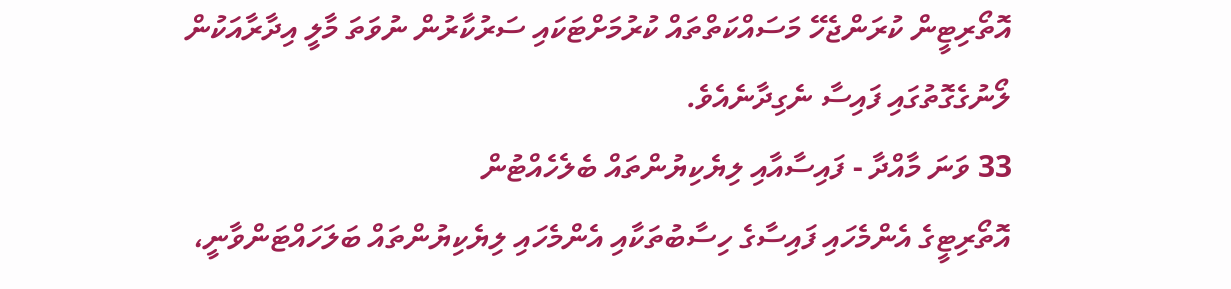އޮތޯރިޓީން ކުރަންޖެހޭ މަސައްކަތްތައް ކުރުމަށްޓަކައި ސަރުކާރުން ނުވަތަ މާލީ އިދާރާއަކުން ލޯނުގެގޮތުގައި ފައިސާ ނެގިދާނެއެވެ.
33 ވަނަ މާއްދާ - ފައިސާއާއި ލިޔެކިޔުންތައް ބެލެހެއްޓުން
އޮތޯރިޓީގެ އެންމެހައި ފައިސާގެ ހިސާބުތަކާއި އެންމެހައި ލިޔެކިޔުންތައް ބަލަހައްޓަންވާނީ،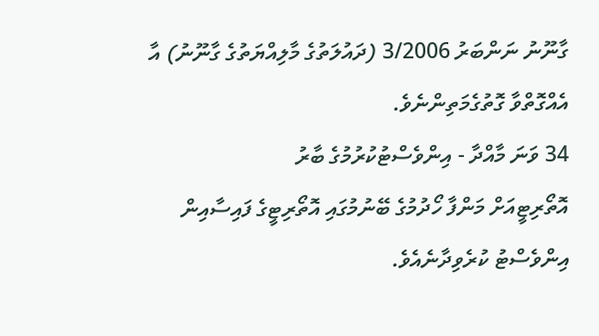ގާނޫނު ނަންބަރު 3/2006 (ދައުލަތުގެ މާލިއްޔަތުގެ ގާނޫނު) އާ އެއްގޮތްވާ ގޮތުގެމަތިންނެވެ.
34 ވަނަ މާއްދާ - އިންވެސްޓުކުރުމުގެ ބާރު
އޮތޯރިޓީއަށް މަންފާ ހޯދުމުގެ ބޭނުމުގައި އޮތޯރިޓީގެ ފައިސާއިން އިންވެސްޓު ކުރެވިދާނެއެވެ.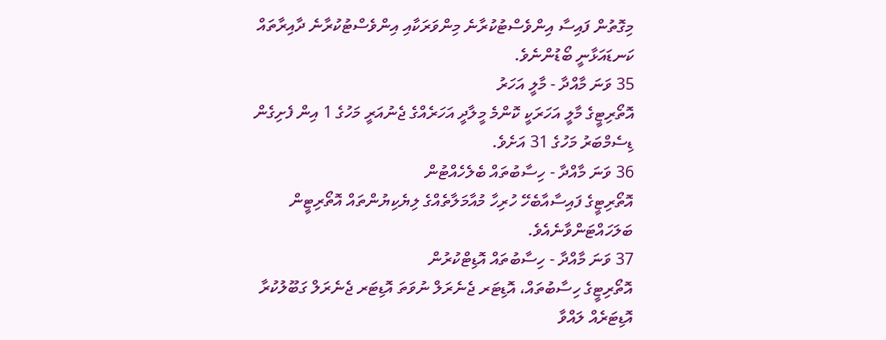މިގޮތުން ފައިސާ އިންވެސްޓުކުރާނެ މިންވަރަކާއި އިންވެސްޓުކުރާނެ ދާއިރާތައް ކަނޑައަޅާނީ ބޯޑުންނެވެ.
35 ވަނަ މާއްދާ - މާލީ އަހަރު
އޮތޯރިޓީގެ މާލީ އަހަރަކީ ކޮންމެ މީލާދީ އަހަރެއްގެ ޖެނުއަރީ މަހުގެ 1 އިން ފެށިގެން ޑިސެމްބަރު މަހުގެ 31 އަށެވެ.
36 ވަނަ މާއްދާ - ހިސާބުތައް ބެލެހެއްޓުން
އޮތޯރިޓީގެ ފައިސާއާބެހޭ ހުރިހާ މުއާމަލާތެއްގެ ލިޔެކިޔުންތައް އޮތޯރިޓީން ބަލަހައްޓަންވާނެއެވެ.
37 ވަނަ މާއްދާ - ހިސާބުތައް އޮޑިޓްކުރުން
އޮތޯރިޓީގެ ހިސާބުތައް، އޮޑިޓަރ ޖެނެރަލް ނުވަތަ އޮޑިޓަރ ޖެނެރަލް ގަބޫލުކުރާ އޮޑިޓަރެއް ލައްވާ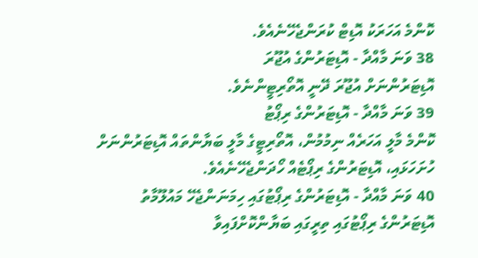ކޮންމެ އަހަރަކު އޮޑިޓް ކުރަންޖެހޭނެއެވެ.
38 ވަނަ މާއްދާ - އޮޑިޓަރުންގެ އުޖޫރަ
އޮޑިޓަރުންނަށް އުޖޫރަ ދޭނީ އޮތޯރިޓީންނެވެ.
39 ވަނަ މާއްދާ - އޮޑިޓަރުންގެ ރިޕޯޓު
ކޮންމެ މާލީ އަހަރެއް ނިމުމުން، އޮތޯރިޓީގެ މާލީ ބަޔާންތައް އޮޑިޓަރުންނަށް ހުށަހަޅައި، އޮޑިޓަރުންގެ ރިޕޯޓެއް ހޯދަންޖެހޭނެއެވެ.
40 ވަނަ މާއްދާ - އޮޑިޓަރުންގެ ރިޕޯޓުގައި ހިމަނަންޖެހޭ މައުލޫމާތު
އޮޑިޓަރުންގެ ރިޕޯޓުގައި ތިރީގައި ބަޔާންކޮށްފައިވާ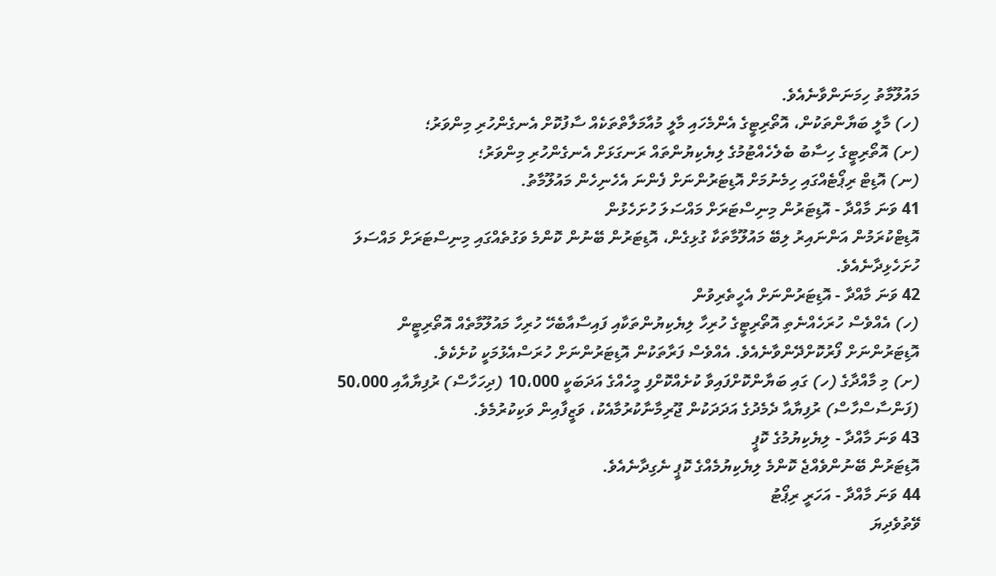މައުލޫމާތު ހިމަނަންވާނެއެވެ.
(ހ) މާލީ ބަޔާންތަކުން، އޮތޯރިޓީގެ އެންމެހައި މާލީ މުއާމަލާތްތަކެއް ސާފުކޮށް އެނގެންހުރި މިންވަރު؛
(ށ) އޮތޯރިޓީގެ ހިސާބު ބެލެހެއްޓުމުގެ ލިޔެކިޔުންތައް ރަނގަޅަށް އެނގެންހުރި މިންވަރު؛
(ނ) އޮޑިޓް ރިޕޯޓެއްގައި ހިމެނުމަށް އޮޑިޓަރުންނަށް ފެންނަ އެހެނިހެން މައުލޫމާތު.
41 ވަނަ މާއްދާ - އޮޑިޓަރުން މިނިސްޓަރަށް މައްސަލަ ހުށަހެޅުން
އޮޑިޓްކުރަމުން އަންނައިރު ލިބޭ މައުލޫމާތަކާ ގުޅިގެން، އޮޑިޓަރުން ބޭނުން ކޮންމެ ވަގުތެއްގައި މިނިސްޓަރަށް މައްސަލަ ހުށަހެޅިދާނެއެވެ.
42 ވަނަ މާއްދާ - އޮޑިޓަރުންނަށް އެހީތެރިވުން
(ހ) އެއްވެސް ހުރަހެއްނެތި އޮތޯރިޓީގެ ހުރިހާ ލިޔެކިޔުންތަކާއި ފައިސާއާބެހޭ ހުރިހާ މައުލޫމާތެއް އޮތޯރިޓީން އޮޑިޓަރުންނަށް ފޯރުކޮށްދޭންވާނެއެވެ. އެއްވެސް ފަރާތަކުން އޮޑިޓަރުންނަށް ހުރަސްއެޅުމަކީ ކުށެކެވެ.
(ށ) މި މާއްދާގެ (ހ) ގައި ބަޔާންކޮށްފައިވާ ކުށެއްކޮށްފި މީހެއްގެ އަދަބަކީ 10،000 (ދިހަހާސް) ރުފިޔާއާއި 50،000 (ފަންސާސްހާސް) ރުފިޔާއާ ދެމެދުގެ އަދަދަކުން ޖޫރިމާނާކުރުމާއެކު، ވަޒީފާއިން ވަކިކުރުމެވެ.
43 ވަނަ މާއްދާ - ލިޔެކިޔުމުގެ ކޮޕީ
އޮޑިޓަރުން ބޭނުންވެއްޖެ ކޮންމެ ލިޔެކިޔުމެއްގެ ކޮޕީ ނެގިދާނެއެވެ.
44 ވަނަ މާއްދާ - އަހަރީ ރިޕޯޓު
ވޭތުވެދިޔަ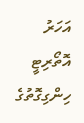އަހަރު އޮތޯރިޓީ ހިންގިގޮތުގެ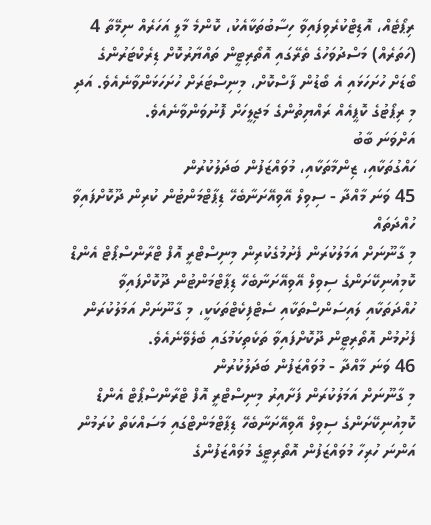ރިޕޯޓެއް، އޮޑިޓްކުރެވިފައިވާ ހިސާބުތަކާއެކު، ކޮންމެ މާލީ އަހަރެއް ނިމޭތާ 4 (ހަތަރެއް) މަސްދުވަހުގެ ތެރޭގައި އޮތޯރިޓީން ތައްޔާރުކޮށް ޑިރެކްޓަރުންގެ ބޯޑަށް ހުށަހަޅައި އެ ބޯޑުން ފާސްކޮށް، މިނިސްޓަރަށް ހުށަހަޅަންވާނެއެވެ. އަދި މި ރިޕޯޓުގެ ކޮޕީއެއް ރައްޔިތުންގެ މަޖިލީހަށް ފޮނުވަންވާނެއެވެ.
އަށްވަނަ ބާބު
ހައްގުތަކާއި، ޒިންމާތަކާއި، މުވައްޒަފުން ބަދަލުކުރުން
45 ވަނަ މާއްދާ - ސިވިލް އޭވިއޭށަނާބެހޭ ޑިޕާޓްމަންޓުން ކުރިން ދޫކޮށްފައިވާ ހުއްދަތައް
މި ގާނޫނަށް އަމަލުކުރަން ފެށުމުގެކުރިން މިނިސްޓްރީ އޮފް ޓްރާންސްޕޯޓް އެންޑް ކޮމިއުނިކޭށަންގެ ސިވިލް އޭވިއޭށަނާބެހޭ ޑިޕާޓްމަންޓުން ދޫކޮށްފައިވާ ހުއްދަތަކާއި ލައިސަންސްތަކާއި ސެޓްފިކެޓްތަކަކީ، މި ގާނޫނަށް އަމަލުކުރަން ފެށުމުން އޮތޯރިޓީން ދޫކޮށްފައިވާ ތަކެތިކަމުގައި ބެލެވޭނެއެވެ.
46 ވަނަ މާއްދާ - މުވައްޒަފުން ބަދަލުކުރުން
މި ގާނޫނަށް އަމަލުކުރަން ފަށާއިރު މިނިސްޓްރީ އޮފް ޓްރާންސްޕޯޓް އެންޑް ކޮމިއުނިކޭށަންގެ ސިވިލް އޭވިއޭށަނާބެހޭ ޑިޕާޓްމަންޓްގައި މަސައްކަތް ކުރަމުން އަންނަ ހުރިހާ މުވައްޒަފުން އޮތޯރިޓީގެ މުވައްޒަފުންގެ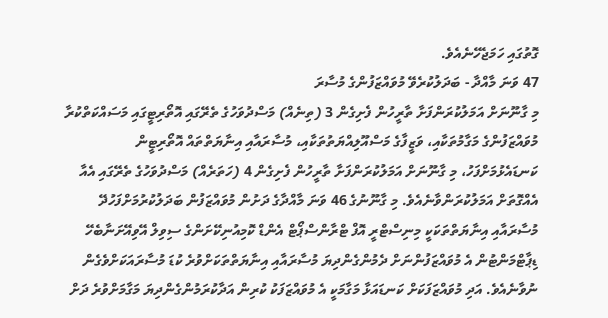ގޮތުގައި ހަމަޖެހޭނެއެވެ.
47 ވަނަ މާއްދާ - ބަދަލުކުރެވޭ މުވައްޒަފުންގެ މުސާރަ
މި ގާނޫނަށް އަމަލުކުރަންފަށާ ތާރީހުން ފެށިގެން 3 (ތިނެއް) މަސްދުވަހުގެ ތެރޭގައި އޮތޯރިޓީގައި މަސައްކަތްކުރާ މުވައްޒަފުންގެ މަގާމުތަކާއި، ވަޒީފާގެ މަސްއޫލިއްޔަތުތަކާއި، މުސާރައާއި އިނާޔަތްތައް އޮތޯރިޓީން ކަނޑައެޅުމަށްފަހު، މި ގާނޫނަށް އަމަލުކުރަންފަށާ ތާރީހުން ފެށިގެން 4 (ހަތަރެއް) މަސްދުވަހުގެ ތެރޭގައި އެއާ އެއްގޮތަށް އަމަލުކުރަންވާނެއެވެ. މި ގާނޫނުގެ 46 ވަނަ މާއްދާގެ ދަށުން މުވައްޒަފުން ބަދަލުކުރުމަށްފަހުދޭ މުސާރައާއި އިނާޔަތްތަކަކީ މިނިސްޓްރީ އޮފް ޓްރާންސްޕޯޓް އެންޑް ކޮމިއުނިކޭށަންގެ ސިވިލް އޭވިއޭށަނާބެހޭ ޑިޕާޓްމަންޓުން އެ މުވައްޒަފުންނަށް ދެމުންގެންދިޔަ މުސާރައާއި އިނާޔަތްތަކަށްވުރެ ކުޑަ މުސާރައަކަށްވެގެން ނުވާނެއެވެ. އަދި މުވައްޒަފަކަށް ކަނޑައަޅާ މަގާމަކީ އެ މުވައްޒަފަކު ކުރިން އަދާކުރަމުންގެންދިޔަ މަގާމަށްވުރެ ދަށް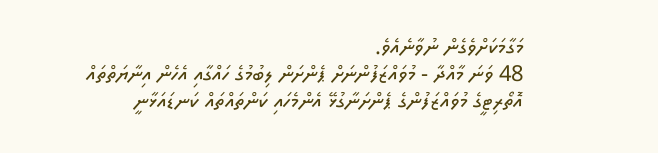މަގާމަކަށްވެގެން ނުވާނެއެވެ.
48 ވަނަ މާއްދާ - މުވައްޒަފުންނަށް ޕެންށަން ލިބުމުގެ ހައްގާއި އެހެން އިނާޔަތްތައް
އޮތޯރިޓީގެ މުވައްޒަފުންގެ ޕެންށަނާގުޅޭ އެންމެހައި ކަންތައްތައް ކަނޑައަޅާނީ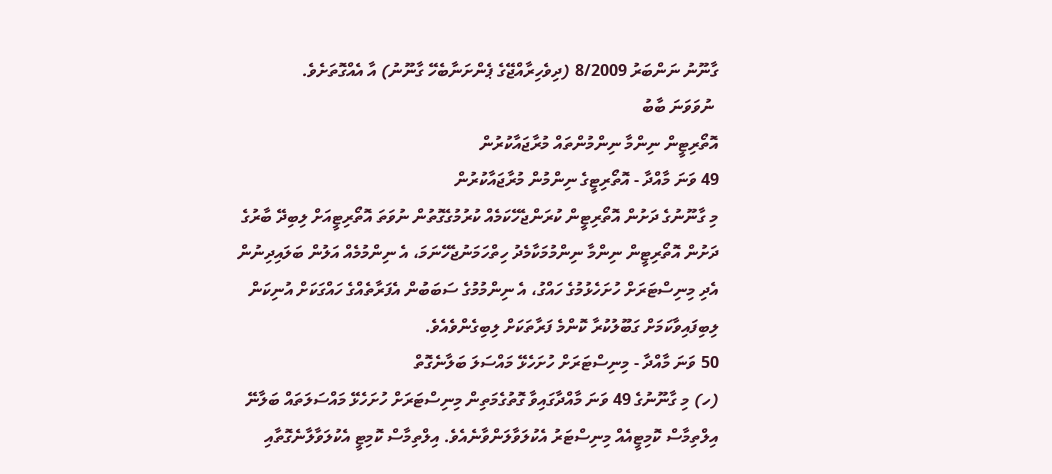ގާނޫނު ނަންބަރު 8/2009 (ދިވެހިރާއްޖޭގެ ޕެންށަނާބެހޭ ގާނޫނު) އާ އެއްގޮތަށެވެ.
 ނުވަވަނަ ބާބު
އޮތޯރިޓީން ނިންމާ ނިންމުންތައް މުރާޖައާކުރުން
49 ވަނަ މާއްދާ - އޮތޯރިޓީގެ ނިންމުން މުރާޖައާކުރުން
މި ގާނޫނުގެ ދަށުން އޮތޯރިޓީން ކުރަންޖެހޭކަމެއް ކުރުމުގެގޮތުން ނުވަތަ އޮތޯރިޓީއަށް ލިބިދޭ ބާރުގެ ދަށުން އޮތޯރިޓީން ނިންމާ ނިންމުމަކާމެދު ހިތްހަމަނުޖެހޭނަމަ، އެ ނިންމުމެއް އަލުން ބަލައިދިނުން އެދި މިނިސްޓަރަށް ހުށަހެޅުމުގެ ހައްގު، އެ ނިންމުމުގެ ސަބަބުން އެފަރާތެއްގެ ހައްގަކަށް އުނިކަން ލިބިފައިވާކަމަށް ގަބޫލުކުރާ ކޮންމެ ފަރާތަކަށް ލިބިގެންވެއެވެ.
50 ވަނަ މާއްދާ - މިނިސްޓަރަށް ހުށަހެޅޭ މައްސަލަ ބަލާނެގޮތް
(ހ) މި ގާނޫނުގެ 49 ވަނަ މާއްދާގައިވާ ގޮތުގެމަތިން މިނިސްޓަރަށް ހުށަހެޅޭ މައްސަލަތައް ބަލާނޭ އިލްތިމާސް ކޮމިޓީއެއް މިނިސްޓަރު އެކުލަވާލަންވާނެއެވެ. އިލްތިމާސް ކޮމިޓީ އެކުލަވާލާނެގޮތާއި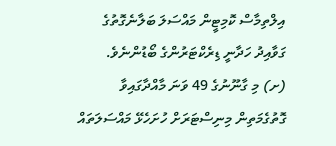އިލްތިމާސް ކޮމިޓީން މައްސަލަ ބަލާނެގޮތުގެ ގަވާއިދު ހަދާނީ ޑިރެކްޓަރުންގެ ބޯޑުންނެވެ.
(ށ) މި ގާނޫނުގެ 49 ވަނަ މާއްދާގައިވާ ގޮތުގެމަތިން މިނިސްޓަރަށް ހުށަހެޅޭ މައްސަލަތައް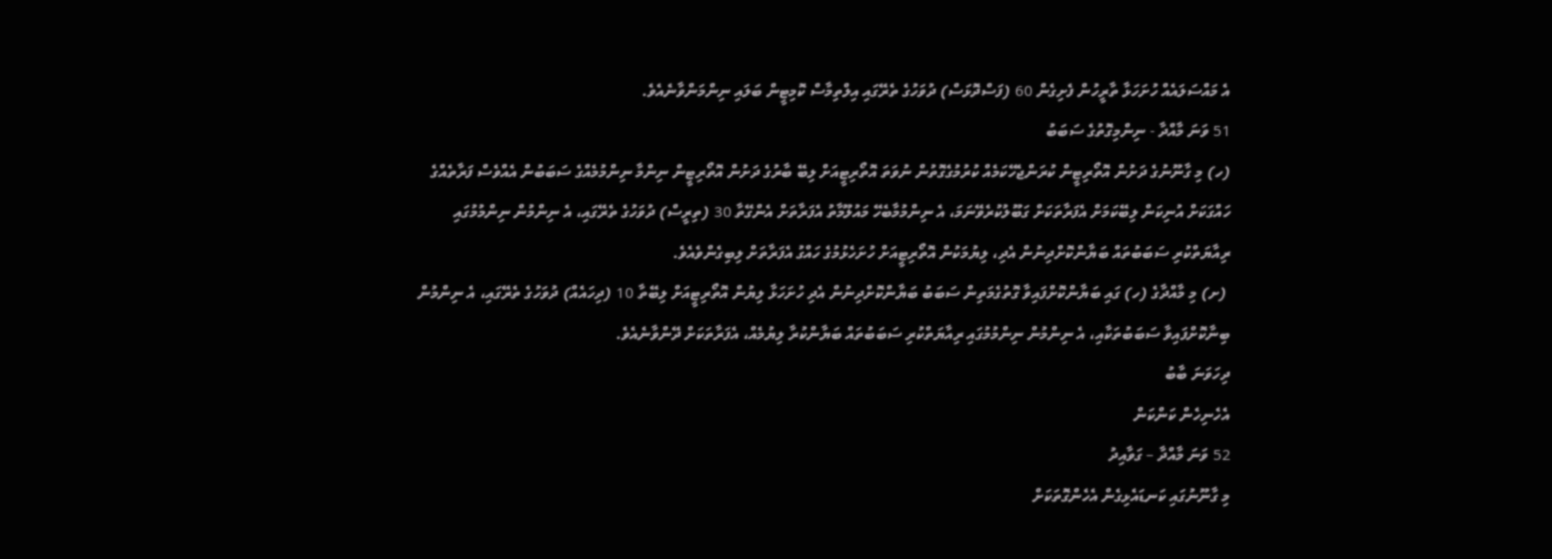އެ މައްސަލައެއް ހުށަހަޅާ ތާރީހުން ފެށިގެން 60 (ފަސްދޮޅަސް) ދުވަހުގެ ތެރޭގައި އިލްތިމާސް ކޮމިޓީން ބަލައި ނިންމަންވާނެއެވެ.
51 ވަނަ މާއްދާ - ނިންމިގޮތުގެ ސަބަބު
(ހ) މި ގާނޫނުގެ ދަށުން އޮތޯރިޓީން ކުރަންޖެހޭކަމެއް ކުރުމުގެގޮތުން ނުވަތަ އޮތޯރިޓީއަށް ލިބޭ ބާރުގެ ދަށުން އޮތޯރިޓީން ނިންމާ ނިންމުމެއްގެ ސަބަބުން އެއްވެސް ފަރާތެއްގެ ހައްގަކަށް އުނިކަން ލިބޭކަމަށް އެފަރާތަކަށް ގަބޫލުކުރެވޭނަމަ، އެ ނިންމުމާބެހޭ މައުލޫމާތު އެފަރާތަށް އެންގޭތާ 30 (ތިރީސް) ދުވަހުގެ ތެރޭގައި، އެ ނިންމުން ނިންމުމުގައި ރިއާޔަތްކުރި ސަބަބުތައް ބަޔާންކޮށްދިނުން އެދި، ލިޔުމަކުން އޮތޯރިޓީއަށް ހުށަހެޅުމުގެ ހައްގު އެފަރާތަށް ލިބިގެންވެއެވެ.
 (ށ) މި މާއްދާގެ (ހ) ގައި ބަޔާންކޮށްފައިވާ ގޮތުގެމަތިން ސަބަބު ބަޔާންކޮށްދިނުން އެދި ހުށަހަޅާ ލިޔުން އޮތޯރިޓީއަށް ލިބޭތާ 10 (ދިހައެއް) ދުވަހުގެ ތެރޭގައި، އެ ނިންމުން ބިނާކޮށްފައިވާ ސަބަބުތަކާއި، އެ ނިންމުން ނިންމުމުގައި ރިއާޔަތްކުރި ސަބަބުތައް ބަޔާންކުރާ ލިޔުމެއް، އެފަރާތަކަށް ދޭންވާނެއެވެ.
ދިހަވަނަ ބާބު
އެހެނިހެން ކަންކަން
52 ވަނަ މާއްދާ – ގަވާއިދު
މި ގާނޫނުގައި ކަނޑައެޅިގެން އެހެންގޮތަކަށް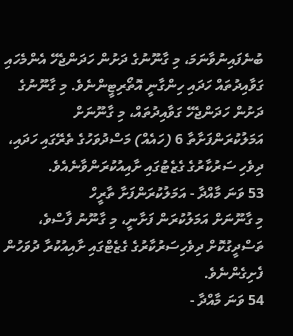ބުނެފައިނުވާނަމަ، މި ގާނޫނުގެ ދަށުން ހަދަންޖެހޭ އެންމެހައި ގަވާއިދުތައް ހަދައި ހިންގާނީ އޮތޯރިޓީންނެވެ. މި ގާނޫނުގެ ދަށުން ހަދަންޖެހޭ ގަވާއިދުތައް، މި ގާނޫނަށް އަމަލުކުރަންފަށާތާ 6 (ހައެއް) މަސްދުވަހުގެ ތެރޭގައި ހަދައި، ދިވެހި ސަރުކާރުގެ ގެޒެޓުގައި ށާއިއުކުރަންވާނެއެވެ.
53 ވަނަ މާއްދާ - އަމަލުކުރަންފަށާ ތާރީހް
މި ގާނޫނަށް އަމަލުކުރަން ފަށާނީ، މި ގާނޫނު ފާސްވެ، ތަސްދީގުކޮށް ދިވެހިސަރުކާރުގެ ގެޒެޓްގައި ށާއިއުކުރާ ދުވަހުން ފެށިގެންނެވެ.
54 ވަނަ މާއްދާ -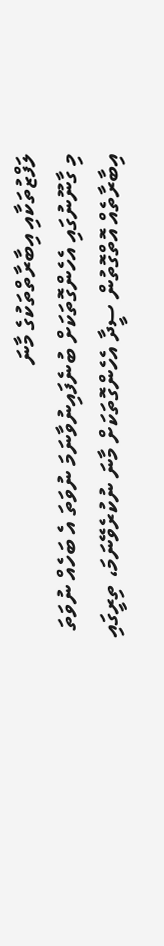ލަފްޒުތަކާއި އިބާރާތްތަކުގެ މާނަ
މި ގާނޫނުގައި އެހެންގޮތަކަށް ބުނެފައިނުވާނަމަ ނުވަތަ އެ ބަހެއް ނުވަތަ އިބާރާތެއް އޮތްގޮތުން ސީދާ އެހެންގޮތަކަށް މާނަ ނުކުރެވޭނަމަ، ތިރީގައި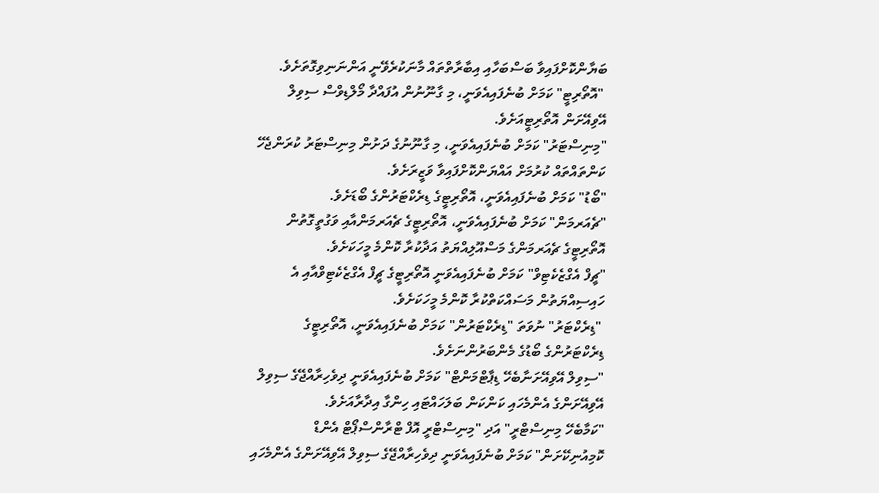ބަޔާންކޮށްފައިވާ ބަސްބަހާއި އިބާރާތްތައް މާނަކުރެވޭނީ އަންނަނިވިގޮތަށެވެ.
 "އޮތޯރިޓީ" ކަމަށް ބުނެފައިއެވަނީ، މި ގާނޫނުން އުފައްދާ މޯލްޑިވްސް ސިވިލް އޭވިއޭށަން އޮތޯރިޓީއަށެވެ.
"މިނިސްޓަރު" ކަމަށް ބުނެފައިއެވަނީ، މި ގާނޫނުގެ ދަށުން މިނިސްޓަރު ކުރަންޖެހޭ ކަންތައްތައް ކުރުމަށް އައްޔަންކޮށްފައިވާ ވަޒީރަށެވެ.
"ބޯޑު" ކަމަށް ބުނެފައިއެވަނީ، އޮތޯރިޓީގެ ޑިރެކްޓަރުންގެ ބޯޑަށެވެ.
"ޗެއަރމަން" ކަމަށް ބުނެފައިއެވަނީ، އޮތޯރިޓީގެ ޗެއަރމަންއާއި ވަގުތީގޮތުން އޮތޯރިޓީގެ ޗެއަރމަންގެ މަސްއޫލިއްޔަތު އަދާކުރާ ކޮންމެ މީހަކަށެވެ.
"ޗީފް އެގްޒެކެޓިވް" ކަމަށް ބުނެފައިއެވަނީ އޮތޯރިޓީގެ ޗީފް އެގްޒެކެޓިވްއާއި އެ ހައިސިއްޔަތުން މަސައްކަތްކުރާ ކޮންމެ މީހަކަށެވެ.
 "ޑިރެކްޓަރު" ނުވަތަ "ޑިރެކްޓަރުން" ކަމަށް ބުނެފައިއެވަނީ، އޮތޯރިޓީގެ ޑިރެކްޓަރުންގެ ބޯޑުގެ މެންބަރުންނަށެވެ.
"ސިވިލް އޭވިއޭށަނާބެހޭ ޑިޕާޓްމަންޓް" ކަމަށް ބުނެފައިއެވަނީ ދިވެހިރާއްޖޭގެ ސިވިލް އޭވިއޭށަންގެ އެންމެހައި ކަންކަން ބަލަހައްޓައި ހިންގާ އިދާރާއަށެވެ.
"ކަމާބެހޭ މިނިސްޓްރީ" އަދި "މިނިސްޓްރީ އޮފް ޓްރާންސްޕޯޓް އެންޑް ކޮމިއުނިކޭށަން" ކަމަށް ބުނެފައިއެވަނީ ދިވެހިރާއްޖޭގެ ސިވިލް އޭވިއޭށަންގެ އެންމެހައި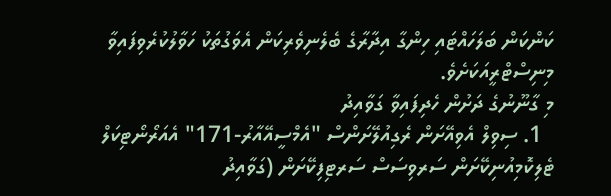ކަންކަން ބަލަހައްޓައި ހިންގާ އިދާރާގެ ބެލެނިވެރިކަން އެވަގުތަކު ހަވާލުކުރެވިފައިވާ މިނިސްޓްރީއަކަށެވެ.
މި ގާނޫނުގެ ދަށުން ހެދިފައިވާ ގަވާއިދު
  1. ސިވިލް އެވިއޭށަން ރެގިއުލޭށަންސް "އެމްސީއޭއާރު-171" އެއަރޯނޯޓިކަލް ޓެލިކޮމިއުނިކޭށަން ސަރވިސަސް ސަރޓިފިކޭށަން (ގަވާއިދު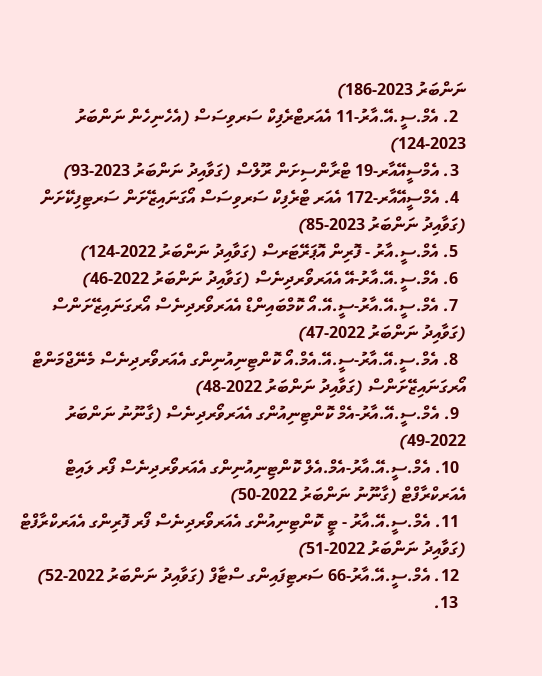ނަންބަރު 2023-186)
  2. އެމް.ސީ.އޭ.އާރު-11 އެއަރޓްރެފިކް ސަރވިސަސް (އެހެނިހެން ނަންބަރު 2023-124)
  3. އެމްސީއޭއާރ-19 ޓްރާންސިށަން ރޫލްސް (ގަވާއިދު ނަންބަރު 2023-93)
  4. އެމްސީއޭއާރ-172 އެއަރ ޓްރެފިކް ސަރވިސަސް އޯގަނައިޒޭށަން ސަރޓިފިކޭށަން (ގަވާއިދު ނަންބަރު 2023-85)
  5. އެމް.ސީ.އާރު - ފޮރިން އޮޕަރޭޓަރސް (ގަވާއިދު ނަންބަރު 2022-124)
  6. އެމް.ސީ.އޭ.އާރު-އޭ އެއަރވޯރދިނެސް (ގަވާއިދު ނަންބަރު 2022-46)
  7. އެމް.ސީ.އޭ.އާރު-ސީ.އޭ.އޯ ކޮމްބައިންޑް އެއަރވޯރދިނެސް އޯރގަނައިޒޭށަންސް (ގަވާއިދު ނަންބަރު 2022-47)
  8. އެމް.ސީ.އޭ.އާރު-ސީ.އޭ.އެމް.އޯ ކޮންޓިނިއުނިންގ އެއަރވޯރދިނެސް މެނޭޖްމަންޓް އޯރގަނައިޒޭށަންސް (ގަވާއިދު ނަންބަރު 2022-48)
  9. އެމް.ސީ.އޭ.އާރު-އެމް ކޮންޓިނިއުންގ އެއަރވޯރދިނެސް (ގާނޫނު ނަންބަރު 2022-49)
  10. އެމް.ސީ.އޭ.އާރު-އެމް.އެލް ކޮންޓިނިއުނިންގ އެއަރވޯރދިނެސް ފޯރ ލައިޓް އެއަރކްރާފްޓް (ގާނޫނު ނަންބަރު 2022-50)
  11. އެމް.ސީ.އޭ.އާރު - ޓީ ކޮންޓިނިއުންގ އެއަރވޯރދިނެސް ފޯރ ފޮރިންގ އެއަރކްރާފްޓް (ގަވާއިދު ނަންބަރު 2022-51)
  12. އެމް.ސީ.އޭ.އާރު-66 ސަރޓިފައިންގ ސްޓާފް (ގަވާއިދު ނަންބަރު 2022-52)
  13.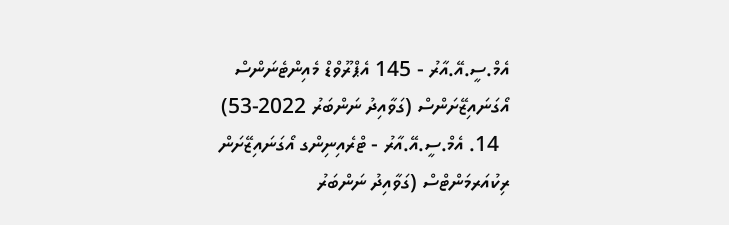އެމް.ސީ.އޭ.އާރު - 145 އެޕްރޫވްޑް މެއިންޓެނަންސް އޯގަނައިޒޭށަންސް (ގަވާއިދު ނަންބަރު 2022-53)
  14. އެމް.ސީ.އޭ.އާރު - ޓްރެއިނިންގ އޯގަނައިޒޭށަން ރިކުއަރމަންޓްސް (ގަވާއިދު ނަންބަރު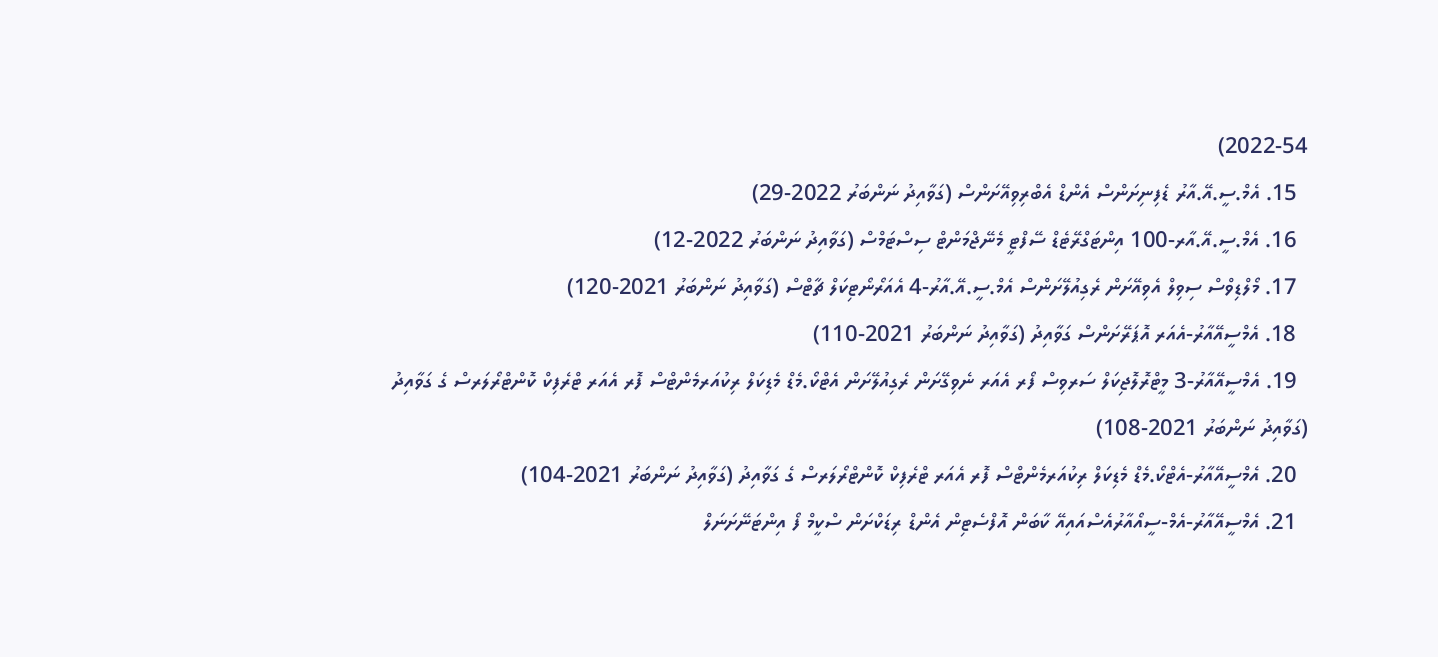2022-54)
  15. އެމް.ސީ.އޭ.އާރު ޑެފިނިށަންސް އެންޑް އެބްރިވިއޭށަންސް (ގަވާއިދު ނަންބަރު 2022-29)
  16. އެމް.ސީ.އޭ.އާރ-100 އިންޓަގްރޭޓެޑް ސޭފްޓީ މެނޭޖްމަންޓް ސިސްޓަމްސް (ގަވާއިދު ނަންބަރު 2022-12)
  17. މޯލްޑިވްސް ސިވިލް އެވިއޭށަން ރެގިއުލޭށަންސް އެމް.ސީ.އޭ.އާރު-4 އެއަރޯނޯޓިކަލް ޗާޓްސް (ގަވާއިދު ނަންބަރު 2021-120)
  18. އެމްސީއޭއާރު-އެއަރ އޮޕަރޭށަންސް ގަވާއިދު (ގަވާއިދު ނަންބަރު 2021-110)
  19. އެމްސީއޭއާރު-3 މީޓްރޮލޮޖިކަލް ސަރވިސް ފޯރ އެއަރ ނެވިގޭށަން ރެގިއުލޭށަން އެޓްކޯ.މެޑް މެޑިކަލް ރިކުއަރމެންޓްސް ފޮރ އެއަރ ޓްރެފިކް ކޮންޓްރޯލަރސް ގެ ގަވާއިދު (ގަވާއިދު ނަންބަރު 2021-108)
  20. އެމްސީއޭއާރު-އެޓްކޯ.މެޑް މެޑިކަލް ރިކުއަރމެންޓްސް ފޮރ އެއަރ ޓްރެފިކް ކޮންޓްރޯލަރސް ގެ ގަވާއިދު (ގަވާއިދު ނަންބަރު 2021-104)
  21. އެމްސީއޭއާރު-އެމް-ސީއޯއާރުއެސްއައިއޭ ކާބަން އޮފްސެޓިން އެންޑް ރިޑަކްށަން ސްކީމް ފޯ އިންޓަނޭށަނަލް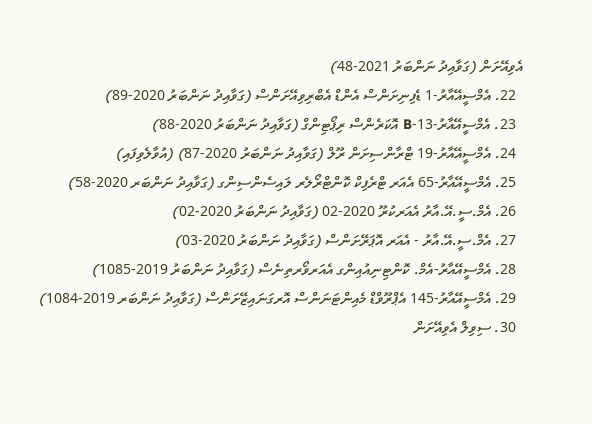އެވިއޭށަން (ގަވާއިދު ނަންބަރު 2021-48)
  22. އެމްސީއޭއާރު-1 ޑެފިނިށަންސް އެންޑް އެބްރިވިއޭށަންސް (ގަވާއިދު ނަންބަރު 2020-89)
  23. އެމްސީއޭއާރު-13-B އޮކަރެންސް ރިޕޯޓިންގް (ގަވާއިދު ނަންބަރު 2020-88)
  24. އެމްސީއޭއާރު-19 ޓްރާންސިށަން ރޫލް (ގަވާއިދު ނަންބަރު 2020-87) (އުވާލެވިފައި)
  25. އެމްސީއޭއާރު-65 އެއަރ ޓްރެފިކް ކޮންޓްރޯލެރ ލައިސެންސިންގ (ގަވާއިދު ނަންބަރ 2020-58)
  26. އެމް.ސީ.އޭ.އާރު އެއަރކުރޫ 2020-02 (ގަވާއިދު ނަންބަރު 2020-02)
  27. އެމް.ސީ.އޭ.އާރު - އެއަރ އޮޕަރޭށަންސް (ގަވާއިދު ނަންބަރު 2020-03)
  28. އެމްސީއޭއާރު-އެމް. ކޮންޓިނިއުއިންގ އެއަރވޯރތިނެސް (ގަވާއިދު ނަންބަރު 2019-1085)
  29. އެމްސީއޭއާރު-145 އެޕްރޫވްޑް މެއިންޓަނަންސް އޮރގަނައިޒޭށަންސް (ގަވާއިދު ނަންބަރ 2019-1084)
  30. ސިވިލް އެވިއޭށަން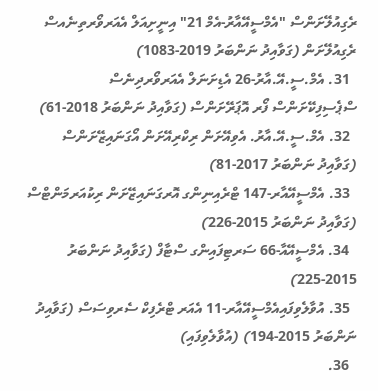ރެގިއުލޭށަންސް "އެމްސީއޭއާރު-އެމް 21" އިނީށިއަލް އެއަރވޯރތިނެއސް ރެގިއުލޭށަން (ގަވާއިދު ނަންބަރު 2019-1083)
  31. އެމް.ސީ.އޭ.އާރު-26 އެޑިށަނަލް އެއަރވޯރދިނެސް ސްޕެސިފިކޭށަންސް ފޯރ އޮޕަރޭށަންސް (ގަވާއިދު ނަންބަރު 2018-61)
  32. އެމް.ސީ.އޭ.އާރު. އެވިއޭށަން ރިކްރިއޭށަން އޯގަނައިޒޭށަންސް (ގަވާއިދު ނަންބަރު 2017-81)
  33. އެމްސީއޭއާރ-147 ޓްރެއިނިންގ އޮރގަނައިޒޭށަން ރިކުއަރމަންޓްސް (ގަވާއިދު ނަންބަރު 2015-226)
  34. އެމްސީއޭއާ-66 ސަރޓިފައިންގ ސްޓާފް (ގަވާއިދު ނަންބަރު 2015-225)
  35. އުވާލެވިފައިއެމްސީއޭއާރ-11 އެއަރ ޓްރެފިކް ސެރވިސަސް (ގަވާއިދު ނަންބަރު 2015-194) (އުވާލެވިފައި)
  36.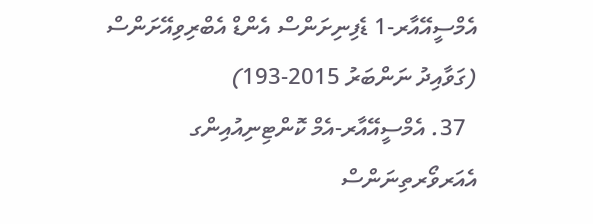އެމްސީއޭއާރ-1 ޑެފިނިށަންސް އެންޑް އެބްރިވިއޭށަންސް (ގަވާއިދު ނަންބަރު 2015-193)
  37. އެމްސީއޭއާރ-އެމް ކޮންޓިނިއުއިންގ އެއަރވޯރތިނަންސް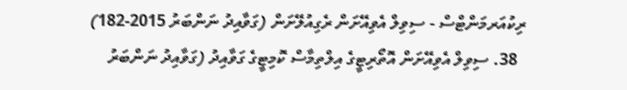ރިކުއަރމަންޓްސް - ސިވިލް އެވިއޭށަން ރެގިއުލޭށަން (ގަވާއިދު ނަންބަރު 2015-182)
  38. ސިވިލް އެވިއޭށަން އޮތޯރިޓީގެ އިލްތިމާސް ކޮމިޓީގެ ގަވާއިދު (ގަވާއިދު ނަންބަރު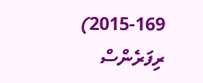2015-169)
ރިފަރެންސް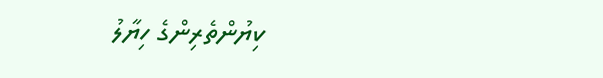ކިޔުންތެރިންގެ ހިޔާލު